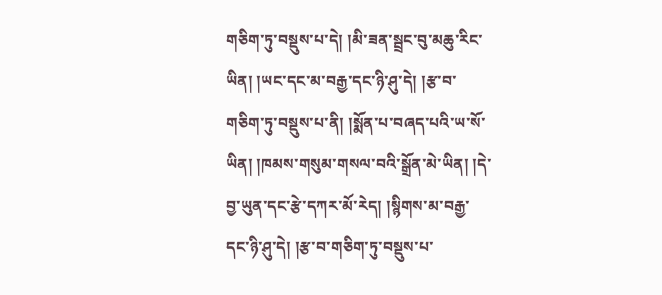གཅིག་ཏུ་བསྡུས་པ་དེ། །མི་ཟན་སྦྲང་བུ་མཆུ་རིང་ཡིན། །ཡང་དང་མ་བརྒྱ་དང་ཉི་ཤུ་དེ། །རྩ་བ་གཅིག་ཏུ་བསྡུས་པ་ནི། །སྨོན་པ་བཞད་པའི་ཡ་སོ་ཡིན། །ཁམས་གསུམ་གསལ་བའི་སྒྲོན་མེ་ཡིན། །དེ་བྱ་ཡུན་དང་རྩེ་དཀར་མོ་རེད། །སྙིགས་མ་བརྒྱ་དང་ཉི་ཤུ་དེ། །རྩ་བ་གཅིག་ཏུ་བསྡུས་པ་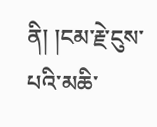ནི། །ངམ་རྗེ་ངུས་པའི་མཆི་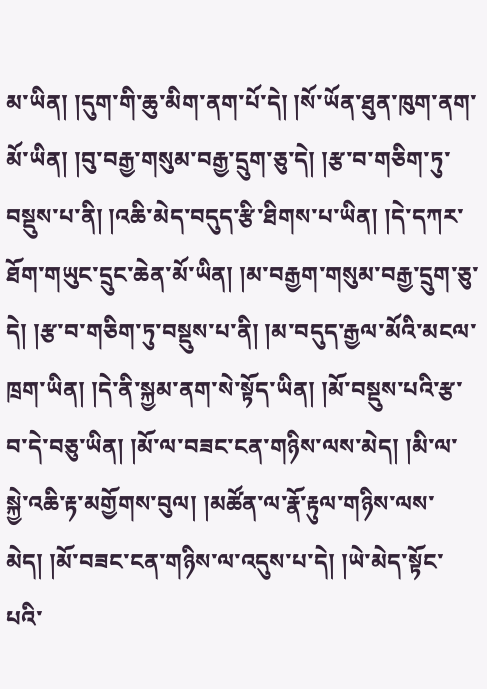མ་ཡིན། །དུག་གི་ཆུ་མིག་ནག་པོ་དེ། །སོ་ཡོན་ཐུན་ཁུག་ནག་མོ་ཡིན། །བུ་བརྒྱ་གསུམ་བརྒྱ་དྲུག་ཅུ་དེ། །རྩ་བ་གཅིག་ཏུ་བསྡུས་པ་ནི། །འཆི་མེད་བདུད་རྩི་ཐིགས་པ་ཡིན། །དེ་དཀར་ཐོག་གཡུང་དྲུང་ཆེན་མོ་ཡིན། །མ་བརྒྱག་གསུམ་བརྒྱ་དྲུག་ཅུ་དེ། །རྩ་བ་གཅིག་ཏུ་བསྡུས་པ་ནི། །མ་བདུད་རྒྱལ་མོའི་མངལ་ཁྲག་ཡིན། །དེ་ནི་སྐྱམ་ནག་སེ་སྟོད་ཡིན། །མོ་བསྡུས་པའི་རྩ་བ་དེ་བཅུ་ཡིན། །མོ་ལ་བཟང་ངན་གཉིས་ལས་མེད། །མི་ལ་སྐྱེ་འཆི་རྟ་མགྱོགས་བུལ། །མཚོན་ལ་རྣོ་རྟུལ་གཉིས་ལས་མེད། །མོ་བཟང་ངན་གཉིས་ལ་འདུས་པ་དེ། །ཡེ་མེད་སྟོང་པའི་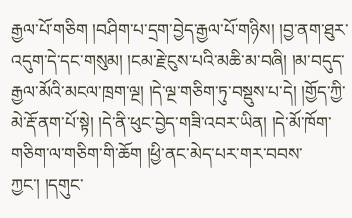རྒྱལ་པོ་གཅིག །བཤིག་པ་དྲག་བྱེད་རྒྱལ་པོ་གཉིས། །བྱ་ནག་ཐུར་འདུག་དེ་དང་གསུམ། །ངམ་རྗེ་ངུས་པའི་མཆི་མ་བཞི། །མ་བདུད་རྒྱལ་མོའི་མངལ་ཁྲག་ལྔ། །དེ་ལྔ་གཅིག་ཏུ་བསྡུས་པ་དེ། །གྱོད་ཀྱི་མེ་རྡོ་ནག་པོ་སྟེ། །དེ་ནི་ཕུང་བྱེད་གཟི་འབར་ཡིན། །དེ་མོ་ཁོག་གཅིག་ལ་གཅིག་གི་ཆོག །ཕྱི་ནང་མེད་པར་གར་བབས་ཀྱང་། །དགུང་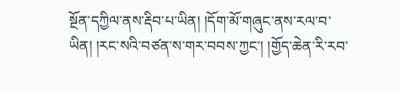སྔོན་དཀྱིལ་ནས་རྡིབ་པ་ཡིན། །དོག་མོ་གཞུང་ནས་རལ་བ་ཡིན། །རང་སའི་བཙན་ས་གར་བབས་ཀྱང་། །གྱོད་ཆེན་རི་རབ་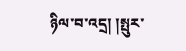ཉིལ་བ་འདྲ། །སྤུར་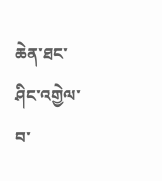ཆེན་ཐང་ཤིང་འགྱེལ་བ་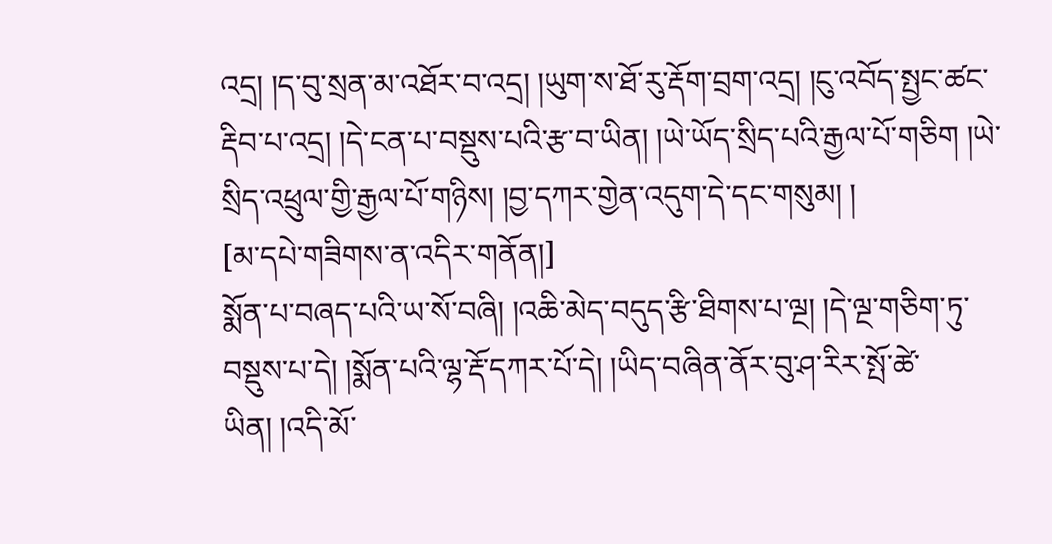འདྲ། །ད་བུ་སྲན་མ་འཐོར་བ་འདྲ། །ཡུག་ས་ཐོ་རུ་རྡོག་བྲག་འདྲ། །ངུ་འབོད་སྤྱང་ཚང་རྡིབ་པ་འདྲ། །དེ་ངན་པ་བསྡུས་པའི་རྩ་བ་ཡིན། །ཡེ་ཡོད་སྲིད་པའི་རྒྱལ་པོ་གཅིག །ཡེ་སྲིད་འཕྲུལ་གྱི་རྒྱལ་པོ་གཉིས། །བྱ་དཀར་གྱེན་འདུག་དེ་དང་གསུམ། །
[མ་དཔེ་གཟིགས་ན་འདིར་གནོན།]
སྨོན་པ་བཞད་པའི་ཡ་སོ་བཞི། །འཆི་མེད་བདུད་རྩི་ཐིགས་པ་ལྔ། །དེ་ལྔ་གཅིག་ཏུ་བསྡུས་པ་དེ། །སྨོན་པའི་ལྷ་རྡོ་དཀར་པོ་དེ། །ཡིད་བཞིན་ནོར་བུ་ཤ་རིར་སྤོ་ཚེ་ཡིན། །འདི་མོ་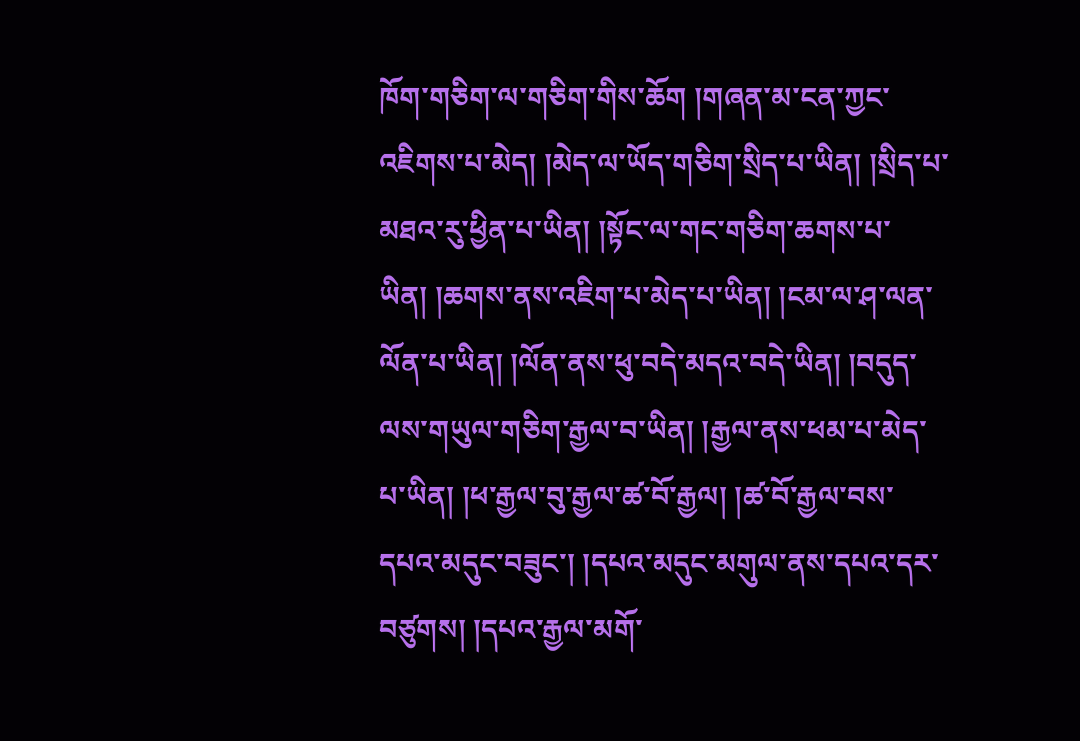ཁོག་གཅིག་ལ་གཅིག་གིས་ཆོག །གཞན་མ་ངན་ཀྱང་འཇིགས་པ་མེད། །མེད་ལ་ཡོད་གཅིག་སྲིད་པ་ཡིན། །སྲིད་པ་མཐའ་རུ་ཕྱིན་པ་ཡིན། །སྟོང་ལ་གང་གཅིག་ཆགས་པ་ཡིན། །ཆགས་ནས་འཇིག་པ་མེད་པ་ཡིན། །ངམ་ལ་ཤ་ལན་ལོན་པ་ཡིན། །ལོན་ནས་ཕུ་བདེ་མདའ་བདེ་ཡིན། །བདུད་ལས་གཡུལ་གཅིག་རྒྱལ་བ་ཡིན། །རྒྱལ་ནས་ཕམ་པ་མེད་པ་ཡིན། །ཕ་རྒྱལ་བུ་རྒྱལ་ཚ་བོ་རྒྱལ། །ཚ་བོ་རྒྱལ་བས་དཔའ་མདུང་བཟུང་། །དཔའ་མདུང་མགུལ་ནས་དཔའ་དར་བཙུགས། །དཔའ་རྒྱལ་མགོ་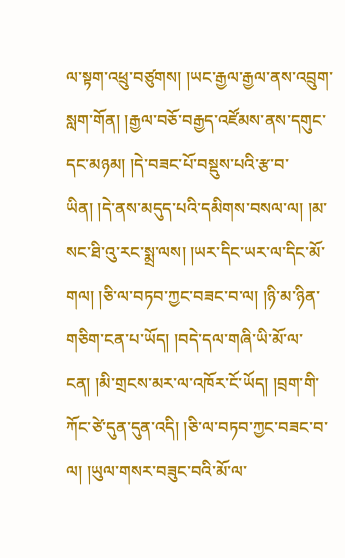ལ་སྟག་འཕྲུ་བཙུགས། །ཡང་རྒྱལ་རྒྱལ་ནས་འབྲུག་སླག་གོན། །རྒྱལ་བཅོ་བརྒྱད་འཛོམས་ནས་དགུང་དང་མཉམ། །དེ་བཟང་པོ་བསྡུས་པའི་རྩ་བ་ཡིན། །དེ་ནས་མདུད་པའི་དམིགས་བསལ་ལ། །མ་སང་ཐི་འུ་རང་སྨྲ་ལས། །ཡར་དིང་ཡར་ལ་དིང་མོ་གལ། །ཅི་ལ་བཏབ་ཀྱང་བཟང་བ་ལ། །ཉི་མ་ཉིན་གཅིག་ངན་པ་ཡོད། །བདེ་དལ་གཞི་ཡི་མོ་ལ་ངན། །མི་གྲངས་མར་ལ་འཁོར་ངོ་ཡོད། །བྲག་གི་ཀོང་ཙེ་དུན་དུན་འདི། །ཅི་ལ་བཏབ་ཀྱང་བཟང་བ་ལ། །ཡུལ་གསར་བཟུང་བའི་མོ་ལ་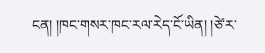ངན། །ཁང་གསར་ཁང་རལ་རེད་ངོ་ཡིན། །ཙེ་ར་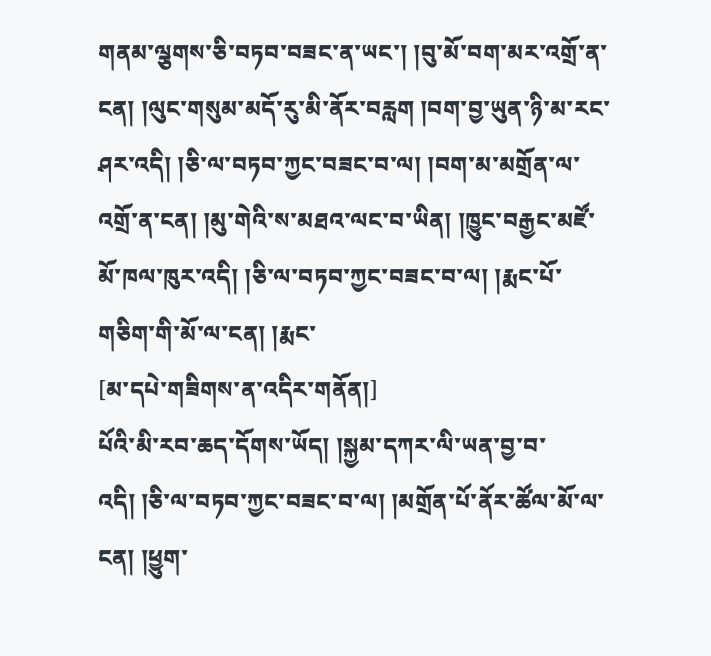གནམ་ལྕགས་ཅི་བཏབ་བཟང་ན་ཡང་། །བུ་མོ་བག་མར་འགྲོ་ན་ངན། །ལུང་གསུམ་མདོ་རུ་མི་ནོར་བརླག །བག་བྱ་ཡུན་ཉི་མ་རང་ཤར་འདི། །ཅི་ལ་བཏབ་ཀྱང་བཟང་བ་ལ། །བག་མ་མགྲོན་ལ་འགྲོ་ན་ངན། །མུ་གེའི་ས་མཐའ་ལང་བ་ཡིན། །ཁྱུང་བརྒྱང་མཛོ་མོ་ཁལ་ཁུར་འདི། །ཅི་ལ་བཏབ་ཀྱང་བཟང་བ་ལ། །རྨང་པོ་གཅིག་གི་མོ་ལ་ངན། །རྨང་
[མ་དཔེ་གཟིགས་ན་འདིར་གནོན།]
པོའི་མི་རབ་ཆད་དོགས་ཡོད། །སྐྱམ་དཀར་ལི་ཡན་བྱ་བ་འདི། །ཅི་ལ་བཏབ་ཀྱང་བཟང་བ་ལ། །མགྲོན་པོ་ནོར་ཚོལ་མོ་ལ་ངན། །ཕྱུག་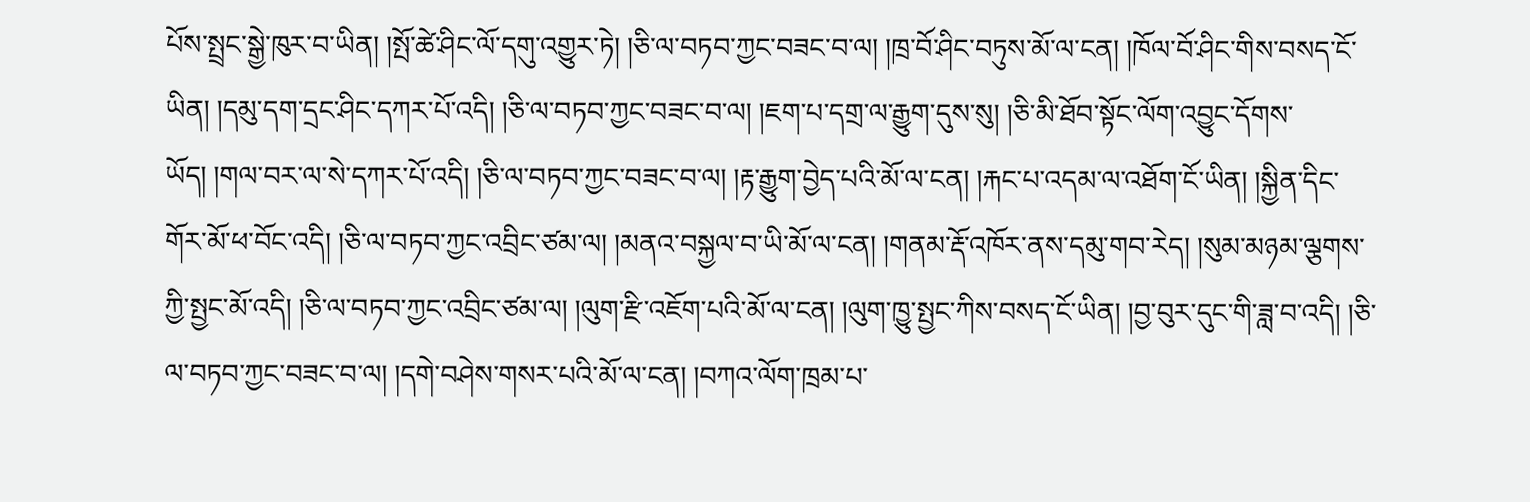པོས་སྤྲང་སྒྱེ་ཁུར་བ་ཡིན། །སྤོ་ཚེ་ཤིང་ལོ་དགུ་འགྱུར་ཏེ། །ཅི་ལ་བཏབ་ཀྱང་བཟང་བ་ལ། །ཁྲ་བོ་ཤིང་བཏུས་མོ་ལ་ངན། །ཁོལ་བོ་ཤིང་གིས་བསད་ངོ་ཡིན། །དམུ་དག་དྲང་ཤིང་དཀར་པོ་འདི། །ཅི་ལ་བཏབ་ཀྱང་བཟང་བ་ལ། །ཇག་པ་དགྲ་ལ་རྒྱུག་དུས་སུ། །ཅི་མི་ཐོབ་སྟོང་ལོག་འབྱུང་དོགས་ཡོད། །གལ་བར་ལ་སེ་དཀར་པོ་འདི། །ཅི་ལ་བཏབ་ཀྱང་བཟང་བ་ལ། །རྟ་རྒྱུག་བྱེད་པའི་མོ་ལ་ངན། །རྐང་པ་འདམ་ལ་འཐོག་ངོ་ཡིན། །སྐྱིན་དིང་གོར་མོ་ཕ་བོང་འདི། །ཅི་ལ་བཏབ་ཀྱང་འབྲིང་ཙམ་ལ། །མནའ་བསྐྱལ་བ་ཡི་མོ་ལ་ངན། །གནམ་རྡོ་འཁོར་ནས་དམུ་གབ་རེད། །སུམ་མཉམ་ལྕགས་ཀྱི་སྤྱང་མོ་འདི། །ཅི་ལ་བཏབ་ཀྱང་འབྲིང་ཙམ་ལ། །ལུག་རྫི་འཇོག་པའི་མོ་ལ་ངན། །ལུག་ཁྱུ་སྤྱང་ཀིས་བསད་ངོ་ཡིན། །བྱ་བུར་དུང་གི་ཟླ་བ་འདི། །ཅི་ལ་བཏབ་ཀྱང་བཟང་བ་ལ། །དགེ་བཤེས་གསར་པའི་མོ་ལ་ངན། །བཀའ་ལོག་ཁྲམ་པ་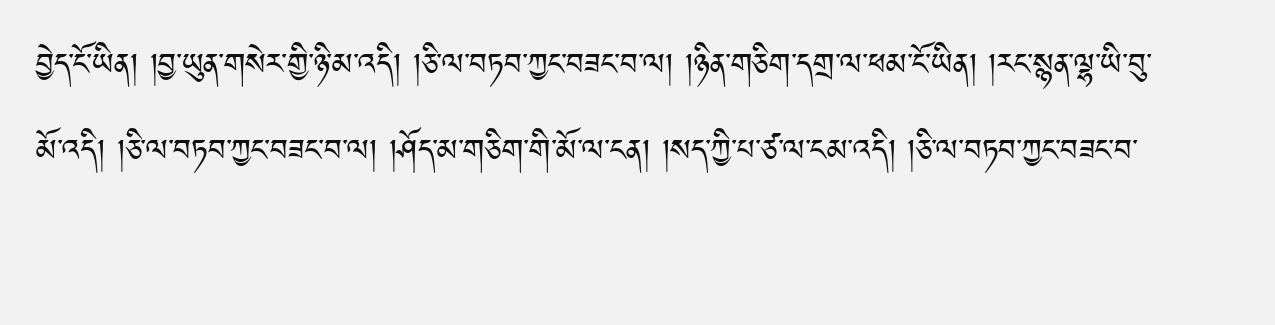བྱེད་ངོ་ཡིན། །བྱ་ཡུན་གསེར་གྱི་ཉི་མ་འདི། །ཅི་ལ་བཏབ་ཀྱང་བཟང་བ་ལ། །ཉིན་གཅིག་དགྲ་ལ་ཕམ་ངོ་ཡིན། །རང་སྙན་ལྷ་ཡི་བུ་མོ་འདི། །ཅི་ལ་བཏབ་ཀྱང་བཟང་བ་ལ། །ཤོད་མ་གཅིག་གི་མོ་ལ་ངན། །སད་ཀྱི་པ་ཙ་ལ་ངམ་འདི། །ཅི་ལ་བཏབ་ཀྱང་བཟང་བ་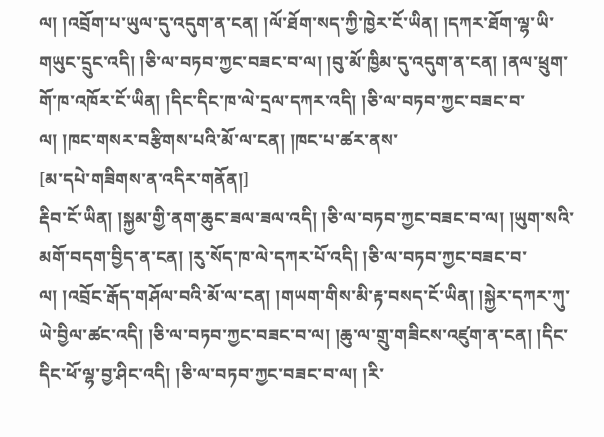ལ། །འབྲོག་པ་ཡུལ་དུ་འདུག་ན་ངན། །ལོ་ཐོག་སད་ཀྱི་ཁྱེར་ངོ་ཡིན། །དཀར་ཐོག་ལྷ་ཡི་གཡུང་དྲུང་འདི། །ཅི་ལ་བཏབ་ཀྱང་བཟང་བ་ལ། །བུ་མོ་ཁྱིམ་དུ་འདུག་ན་ངན། །ནལ་ཕྲུག་གོ་ཁ་འཁོར་ངོ་ཡིན། །དིང་དིང་ཁ་ལེ་དྲལ་དཀར་འདི། །ཅི་ལ་བཏབ་ཀྱང་བཟང་བ་ལ། །ཁང་གསར་བརྩིགས་པའི་མོ་ལ་ངན། །ཁང་པ་ཚར་ནས་
[མ་དཔེ་གཟིགས་ན་འདིར་གནོན།]
རྡིབ་ངོ་ཡིན། །སྐྱམ་གྱི་ནག་ཆུང་ཟལ་ཟལ་འདི། །ཅི་ལ་བཏབ་ཀྱང་བཟང་བ་ལ། །ཡུག་སའི་མགོ་བདག་བྱིད་ན་ངན། །རུ་སོད་ཁ་ལེ་དཀར་པོ་འདི། །ཅི་ལ་བཏབ་ཀྱང་བཟང་བ་ལ། །འབྲོང་རྒོད་གཤོལ་བའི་མོ་ལ་ངན། །གཡག་གིས་མི་རྟ་བསད་ངོ་ཡིན། །སྐྱེར་དཀར་ཀུ་ཡེ་བྱིལ་ཚང་འདི། །ཅི་ལ་བཏབ་ཀྱང་བཟང་བ་ལ། །ཆུ་ལ་གྲུ་གཟིངས་འཛུག་ན་ངན། །དིང་དིང་ཕོ་ལྷ་བྱ་ཤིང་འདི། །ཅི་ལ་བཏབ་ཀྱང་བཟང་བ་ལ། །རི་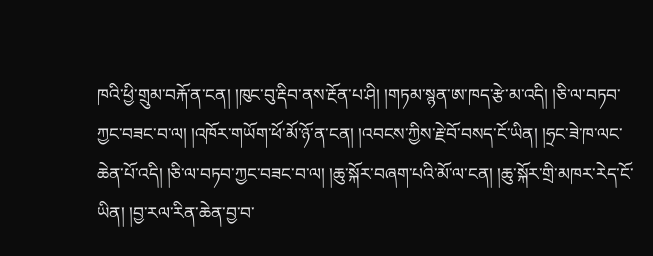ཁའི་ཕྱི་གྲུམ་བརྐོ་ན་ངན། །ཁུང་བུ་རྡིབ་ནས་རྔོན་པ་ཤི། །གཏམ་སྙན་ཨ་ཁད་རྩེ་མ་འདི། །ཅི་ལ་བཏབ་ཀྱང་བཟང་བ་ལ། །འཁོར་གཡོག་ཕོ་མོ་ཉོ་ན་ངན། །འབངས་ཀྱིས་རྗེ་བོ་བསད་ངོ་ཡིན། །ཧྲང་ཟེ་ཁ་ལང་ཆེན་པོ་འདི། །ཅི་ལ་བཏབ་ཀྱང་བཟང་བ་ལ། །ཆུ་སྐོར་བཞག་པའི་མོ་ལ་ངན། །ཆུ་སྐོར་གྲི་མཁར་རེད་ངོ་ཡིན། །བྱ་རལ་རིན་ཆེན་བྱ་བ་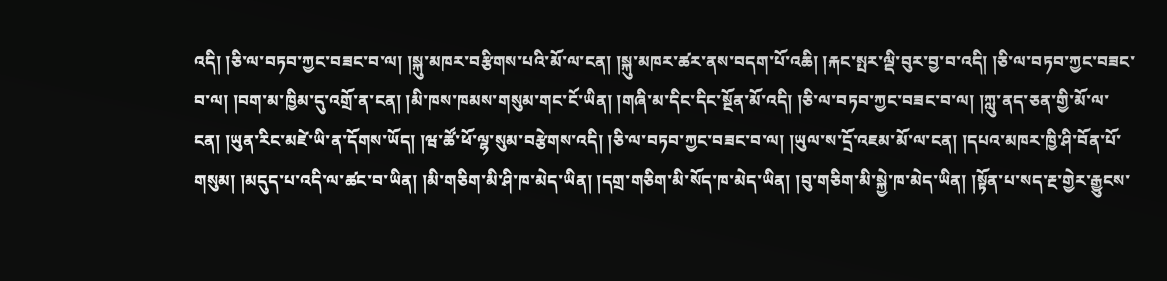འདི། །ཅི་ལ་བཏབ་ཀྱང་བཟང་བ་ལ། །སྐུ་མཁར་བརྩིགས་པའི་མོ་ལ་ངན། །སྐུ་མཁར་ཚར་ནས་བདག་པོ་འཆི། །རྐང་སྤར་ལྡི་བུར་བྱ་བ་འདི། །ཅི་ལ་བཏབ་ཀྱང་བཟང་བ་ལ། །བག་མ་ཁྱིམ་དུ་འགྲོ་ན་ངན། །མི་ཁས་ཁམས་གསུམ་གང་ངོ་ཡིན། །གཞི་མ་དིང་དིང་སྔོན་མོ་འདི། །ཅི་ལ་བཏབ་ཀྱང་བཟང་བ་ལ། །ཀླུ་ནད་ཅན་གྱི་མོ་ལ་ངན། །ཡུན་རིང་མཛེ་ཡི་ན་དོགས་ཡོད། །ཝ་ཚོ་ཕོ་ལྷ་སུམ་བརྩེགས་འདི། །ཅི་ལ་བཏབ་ཀྱང་བཟང་བ་ལ། །ཡུལ་ས་དྲོ་འཇམ་མོ་ལ་ངན། །དཔའ་མཁར་ཁྱི་ཤི་བོན་པོ་གསུམ། །མདུད་པ་འདི་ལ་ཚང་བ་ཡིན། །མི་གཅིག་མི་ཤི་ཁ་མེད་ཡིན། །དགྲ་གཅིག་མི་སོད་ཁ་མེད་ཡིན། །བུ་གཅིག་མི་སྐྱེ་ཁ་མེད་ཡིན། །སྟོན་པ་སད་རྔ་གྱེར་རྒྱུངས་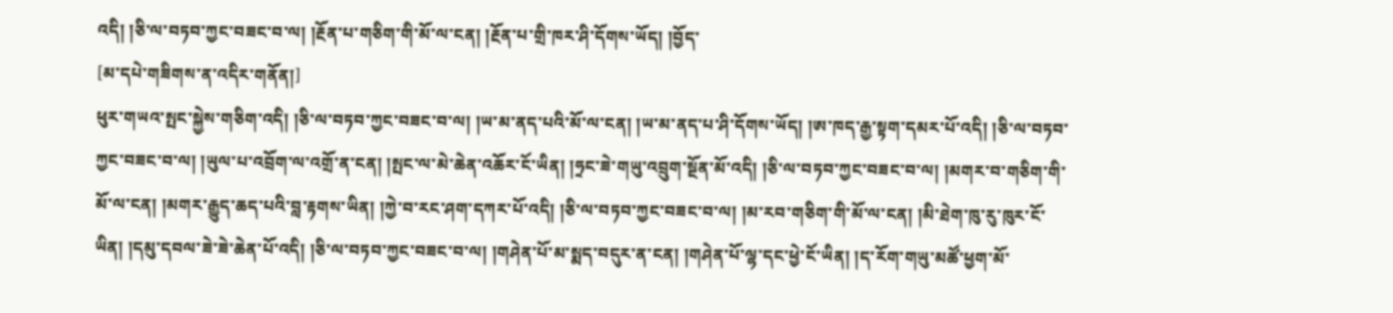འདི། །ཅི་ལ་བཏབ་ཀྱང་བཟང་བ་ལ། །རྔོན་པ་གཅིག་གི་མོ་ལ་ངན། །རྔོན་པ་གྲི་ཁར་ཤི་དོགས་ཡོད། །བྱོད་
[མ་དཔེ་གཟིགས་ན་འདིར་གནོན།]
ཕུར་གཡའ་སྤང་སྐྱེས་གཅིག་འདི། །ཅི་ལ་བཏབ་ཀྱང་བཟང་བ་ལ། །ཡ་མ་ནད་པའི་མོ་ལ་ངན། །ཡ་མ་ནད་པ་ཤི་དོགས་ཡོད། །ཨ་ཁད་རྒྱ་སྟག་དམར་པོ་འདི། །ཅི་ལ་བཏབ་ཀྱང་བཟང་བ་ལ། །ཡུལ་པ་འབྲོག་ལ་འགྲོ་ན་ངན། །སྤང་ལ་མེ་ཆེན་འཆོར་ངོ་ཡིན། །ཧྲང་ཟེ་གཡུ་འབྲུག་སྔོན་མོ་འདི། །ཅི་ལ་བཏབ་ཀྱང་བཟང་བ་ལ། །མགར་བ་གཅིག་གི་མོ་ལ་ངན། །མགར་རྒྱུད་ཆད་པའི་བླ་རྟགས་ཡིན། །ཀྱེ་བ་རང་ཤག་དཀར་པོ་འདི། །ཅི་ལ་བཏབ་ཀྱང་བཟང་བ་ལ། །མ་རབ་གཅིག་གི་མོ་ལ་ངན། །མི་ཐེག་ཁུ་རུ་ཁུར་ངོ་ཡིན། །དམུ་དབལ་ཟེ་ཟེ་ཆེན་པོ་འདི། །ཅི་ལ་བཏབ་ཀྱང་བཟང་བ་ལ། །གཤེན་པོ་མ་སྨད་བདུར་ན་ངན། །གཤེན་པོ་ལྷ་དང་ཕྱེ་ངོ་ཡིན། །ད་རོག་གཡུ་མཚོ་ཕྱག་མོ་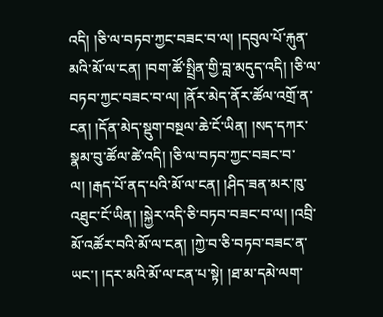འདི། །ཅི་ལ་བཏབ་ཀྱང་བཟང་བ་ལ། །དབུལ་པོ་རྐུན་མའི་མོ་ལ་ངན། །བག་ཚོ་སྤྲིན་གྱི་བླ་མདུད་འདི། །ཅི་ལ་བཏབ་ཀྱང་བཟང་བ་ལ། །ནོར་མེད་ནོར་ཚོལ་འགྲོ་ན་ངན། །དོན་མེད་སྡུག་བསྔལ་ཆེ་ངོ་ཡིན། །སད་དཀར་སྣམ་བུ་ཚོལ་ཚེ་འདི། །ཅི་ལ་བཏབ་ཀྱང་བཟང་བ་ལ། །རྒད་པོ་ནད་པའི་མོ་ལ་ངན། །ཤིད་ཟན་མར་ཁུ་འཐུང་ངོ་ཡིན། །སྐྱེར་འདི་ཅི་བཏབ་བཟང་བ་ལ། །འབྲི་མོ་འཚོར་བའི་མོ་ལ་ངན། །ཀྱེ་བ་ཅི་བཏབ་བཟང་ན་ཡང་། །དར་མའི་མོ་ལ་ངན་པ་སྟེ། །ཐ་མ་དམེ་ལག་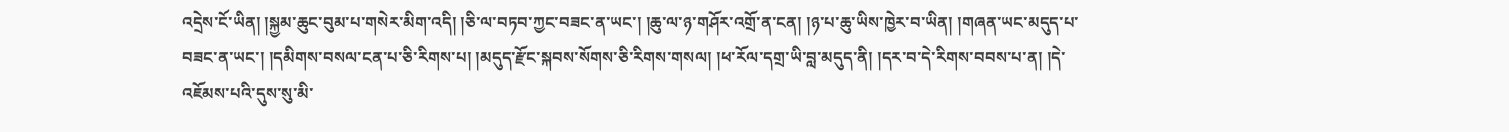འདྲེས་ངོ་ཡིན། །སྐྱམ་ཆུང་བུམ་པ་གསེར་མིག་འདི། །ཅི་ལ་བཏབ་ཀྱང་བཟང་ན་ཡང་། །ཆུ་ལ་ཉ་གཤོར་འགྲོ་ན་ངན། །ཉ་པ་ཆུ་ཡིས་ཁྱེར་བ་ཡིན། །གཞན་ཡང་མདུད་པ་བཟང་ན་ཡང་། །དམིགས་བསལ་ངན་པ་ཅི་རིགས་པ། །མདུད་རྫོང་སྐབས་སོགས་ཅི་རིགས་གསལ། །ཕ་རོལ་དགྲ་ཡི་བླ་མདུད་ནི། །དར་བ་དེ་རིགས་བབས་པ་ན། །དེ་འཇོམས་པའི་དུས་སུ་མི་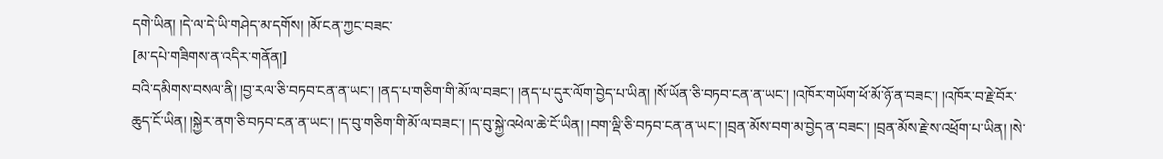དགེ་ཡིན། །དེ་ལ་དེ་ཡི་གཤེད་མ་དགོས། །མོ་ངན་ཀྱང་བཟང་
[མ་དཔེ་གཟིགས་ན་འདིར་གནོན།]
བའི་དམིགས་བསལ་ནི། །བྱ་རལ་ཅི་བཏབ་ངན་ན་ཡང་། །ནད་པ་གཅིག་གི་མོ་ལ་བཟང་། །ནད་པ་དུར་ལོག་བྱེད་པ་ཡིན། །སོ་ཡོན་ཅི་བཏབ་ངན་ན་ཡང་། །འཁོར་གཡོག་ཕོ་མོ་ཉོ་ན་བཟང་། །འཁོར་བ་རྗེ་བོར་ཆུད་ངོ་ཡིན། །སྐྱེར་ནག་ཅི་བཏབ་ངན་ན་ཡང་། །ད་བུ་གཅིག་གི་མོ་ལ་བཟང་། །ད་བུ་སྐྱེ་འཕེལ་ཆེ་ངོ་ཡིན། །བག་ལྡི་ཅི་བཏབ་ངན་ན་ཡང་། །བྲན་མོས་བག་མ་བྱེད་ན་བཟང་། །བྲན་མོས་རྗེ་ས་འཕྲོག་པ་ཡིན། །སེ་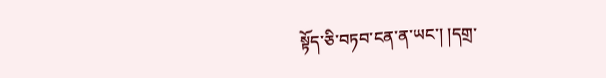སྟོད་ཅི་བཏབ་ངན་ན་ཡང་། །དགྲ་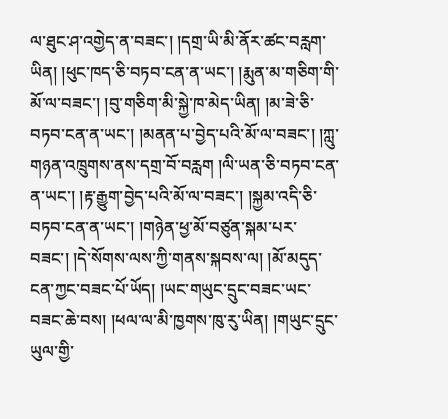ལ་ཐུང་ཤ་འགྱེད་ན་བཟང་། །དགྲ་ཡི་མི་ནོར་ཚང་བརླག་ཡིན། །ཕུང་ཁད་ཅི་བཏབ་ངན་ན་ཡང་། །རྨུན་མ་གཅིག་གི་མོ་ལ་བཟང་། །བུ་གཅིག་མི་སྐྱེ་ཁ་མེད་ཡིན། །མ་ཟེ་ཅི་བཏབ་ངན་ན་ཡང་། །མནན་པ་བྱེད་པའི་མོ་ལ་བཟང་། །ཀླུ་གཉན་འཁྲུགས་ནས་དགྲ་བོ་བརླག །ལི་ཡན་ཅི་བཏབ་ངན་ན་ཡང་། །རྟ་རྒྱུག་བྱེད་པའི་མོ་ལ་བཟང་། །སྐྱམ་འདི་ཅི་བཏབ་ངན་ན་ཡང་། །གཉེན་ཕྱ་མོ་བཙུན་སྐམ་པར་བཟང་། །དེ་སོགས་ལས་ཀྱི་གནས་སྐབས་ལ། །མོ་མདུད་ངན་ཀྱང་བཟང་པོ་ཡོད། །ཡང་གཡུང་དྲུང་བཟང་ཡང་བཟང་ཆེ་བས། །ཕལ་ལ་མི་ཁྱགས་ཁུ་རུ་ཡིན། །གཡུང་དྲུང་ཡུལ་གྱི་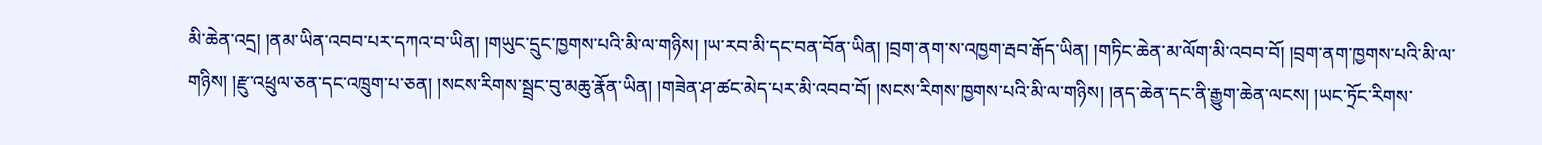མི་ཆེན་འདྲ། །ནམ་ཡིན་འབབ་པར་དཀའ་བ་ཡིན། །གཡུང་དྲུང་ཁྱགས་པའི་མི་ལ་གཉིས། །ཡ་རབ་མི་དང་བན་བོན་ཡིན། །བྲག་ནག་ས་འཁྱག་རྦབ་རྒོད་ཡིན། །གཏིང་ཆེན་མ་ལོག་མི་འབབ་བོ། །བྲག་ནག་ཁྱགས་པའི་མི་ལ་གཉིས། །རྫུ་འཕྲུལ་ཅན་དང་འཁྲུག་པ་ཅན། །སངས་རིགས་སྦྲང་བུ་མཆུ་རྣོན་ཡིན། །གཟེན་ཤ་ཚང་མེད་པར་མི་འབབ་བོ། །སངས་རིགས་ཁྱགས་པའི་མི་ལ་གཉིས། །ནད་ཆེན་དང་ནི་རྒྱུག་ཆེན་ལངས། །ཡང་ཏྲོང་རིགས་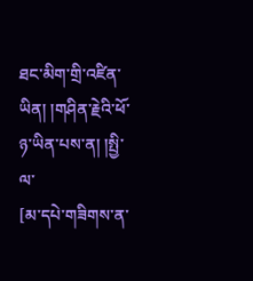ཐང་མིག་གྲི་འཛིན་ཡིན། །གཤིན་རྗེའི་ཕོ་ཉ་ཡིན་པས་ན། །སྤྱི་ལ་
[མ་དཔེ་གཟིགས་ན་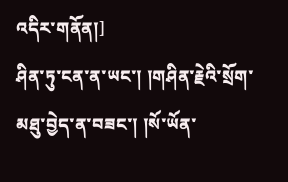འདིར་གནོན།]
ཤིན་ཏུ་ངན་ན་ཡང་། །གཤིན་རྗེའི་སྲོག་མཐུ་བྱེད་ན་བཟང་། །སོ་ཡོན་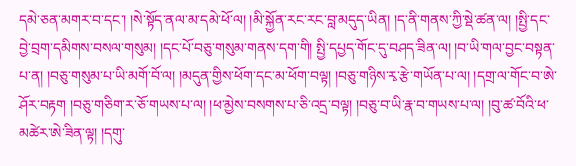དམེ་ཅན་མགར་བ་དང་། །སེ་སྟོད་ནལ་མ་དམེ་ཕོ་ལ། །མི་སྐྱོན་རང་རང་བླ་མདུད་ཡིན། །ད་ནི་གནས་ཀྱི་སྡེ་ཚན་ལ། །སྤྱི་དང་བྱེ་བྲག་དམིགས་བསལ་གསུམ། །དང་པོ་བཅུ་གསུམ་གནས་དག་གི། སྤྱི་དཔྱད་གོང་དུ་བཤད་ཟིན་ལ། །བ་ཡི་གལ་བྱང་བསྟན་པ་ན། །བཅུ་གསུམ་པ་ཡི་མགོ་བོ་ལ། །མདུན་གྱིས་ཕོག་དང་མ་ཕོག་བལྟ། །བཅུ་གཉིས་རྭ་རྩེ་གཡོན་པ་ལ། །དགྲ་ལ་གོང་བ་ཨེ་ཤོར་བརྟག །བཅུ་གཅིག་ར་ཅོ་གཡས་པ་ལ། །ཕ་མྱེས་བསགས་པ་ཅི་འདྲ་བལྟ། །བཅུ་བ་ཡི་རྣ་བ་གཡས་པ་ལ། །བུ་ཚ་བོའི་ཕ་མཚེར་ཨེ་ཟིན་ལྟ། །དགུ་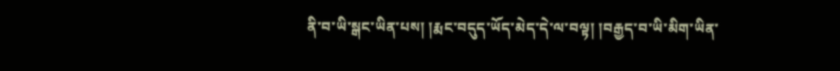ནི་བ་ཡི་སྒང་ཡིན་པས། །རྨང་བདུད་ཡོད་མེད་དེ་ལ་བལྟ། །བརྒྱད་བ་ཡི་མིག་ཡིན་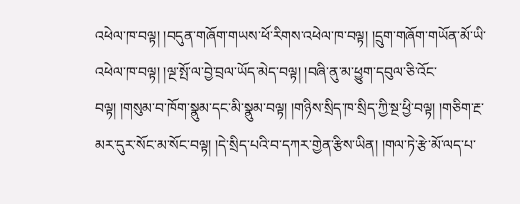འཕེལ་ཁ་བལྟ། །བདུན་གཞོག་གཡས་ཕོ་རིགས་འཕེལ་ཁ་བལྟ། །དྲུག་གཞོག་གཡོན་མོ་ཡི་འཕེལ་ཁ་བལྟ། །ལྔ་སྤོ་ལ་བྱེ་བྲལ་ཡོད་མེད་བལྟ། །བཞི་ནུ་མ་ཕྱུག་དབུལ་ཅི་འོང་བལྟ། །གསུམ་བ་ཁོག་སྣུམ་དང་མི་སྣུམ་བལྟ། །གཉིས་སྲིད་ཁ་སྲིད་ཀྱི་སྔ་ཕྱི་བལྟ། །གཅིག་རྔ་མར་དུར་སོང་མ་སོང་བལྟ། །དེ་སྲིད་པའི་བ་དཀར་གྱེན་རྩིས་ཡིན། །གལ་ཏེ་རྩེ་མོ་ལད་པ་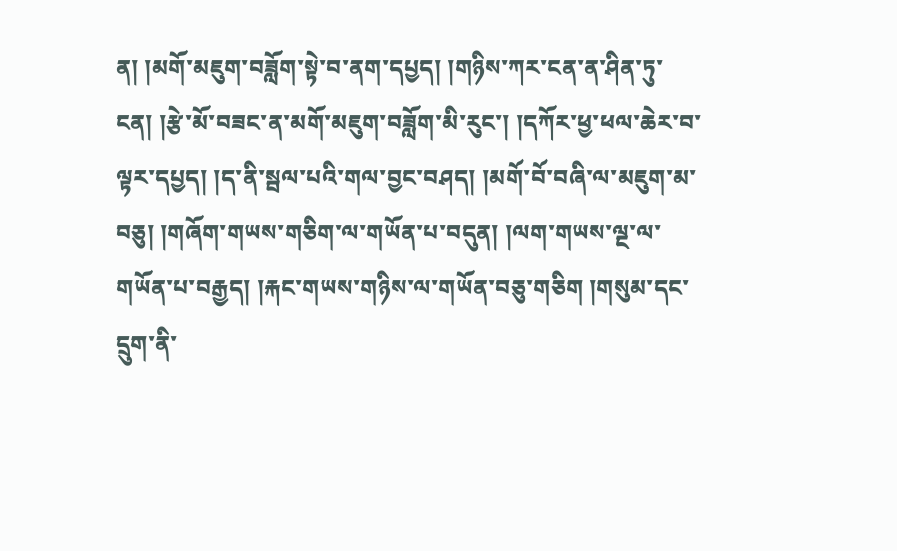ན། །མགོ་མཇུག་བཟློག་སྟེ་བ་ནག་དཔྱད། །གཉིས་ཀར་ངན་ན་ཤིན་ཏུ་ངན། །རྩེ་མོ་བཟང་ན་མགོ་མཇུག་བཟློག་མི་རུང་། །དཀོར་ཕྱ་ཕལ་ཆེར་བ་ལྟར་དཔྱད། །ད་ནི་སྦལ་པའི་གལ་བྱང་བཤད། །མགོ་བོ་བཞི་ལ་མཇུག་མ་བཅུ། །གཞོག་གཡས་གཅིག་ལ་གཡོན་པ་བདུན། །ལག་གཡས་ལྔ་ལ་གཡོན་པ་བརྒྱད། །རྐང་གཡས་གཉིས་ལ་གཡོན་བཅུ་གཅིག །གསུམ་དང་དྲུག་ནི་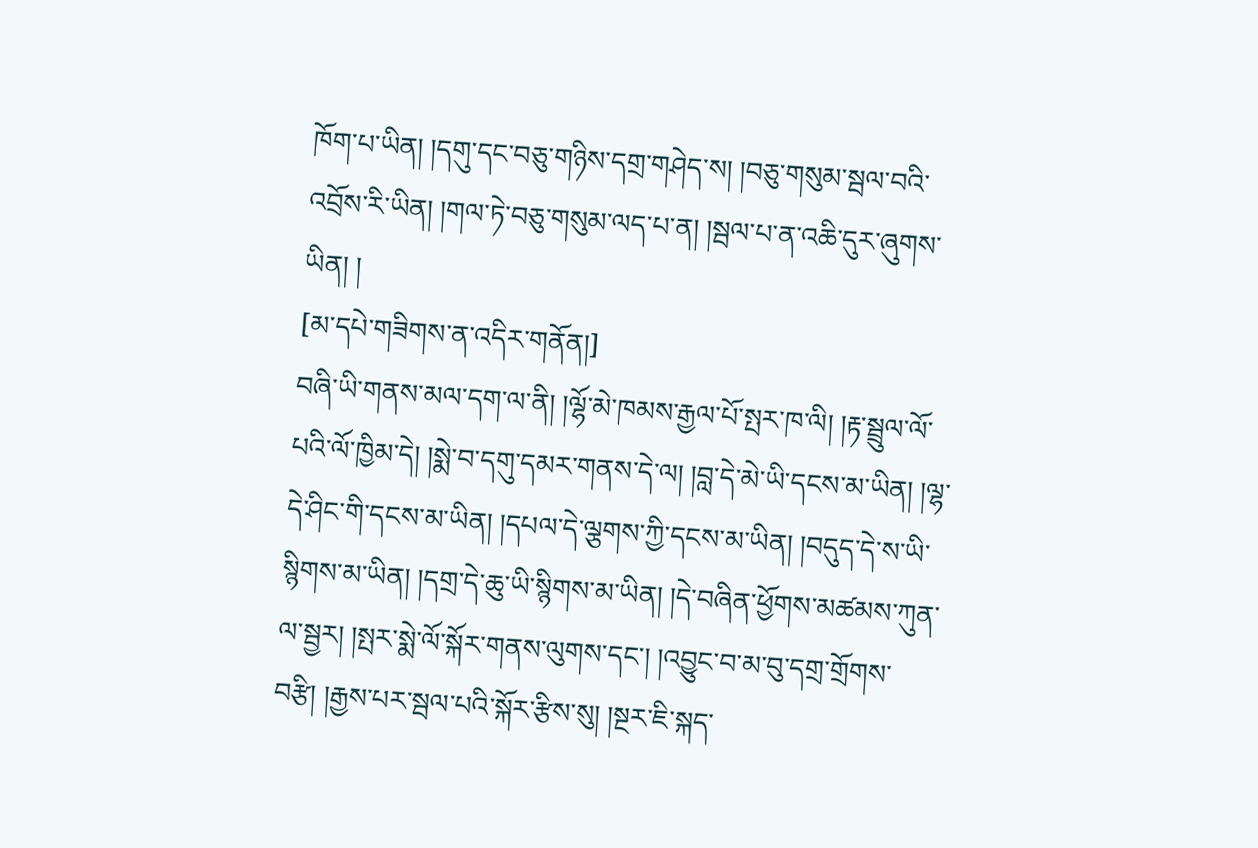ཁོག་པ་ཡིན། །དགུ་དང་བཅུ་གཉིས་དགྲ་གཤེད་ས། །བཅུ་གསུམ་སྦལ་བའི་འབྲོས་རི་ཡིན། །གལ་ཏེ་བཅུ་གསུམ་ལད་པ་ན། །སྦལ་པ་ན་འཆི་དུར་ཞུགས་ཡིན། །
[མ་དཔེ་གཟིགས་ན་འདིར་གནོན།]
བཞི་ཡི་གནས་མལ་དག་ལ་ནི། །ལྷོ་མེ་ཁམས་རྒྱལ་པོ་སྤར་ཁ་ལི། །རྟ་སྦྲུལ་ལོ་པའི་ལོ་ཁྱིམ་དེ། །སྨེ་བ་དགུ་དམར་གནས་དེ་ལ། །བླ་དེ་མེ་ཡི་དངས་མ་ཡིན། །ལྷ་དེ་ཤིང་གི་དངས་མ་ཡིན། །དཔལ་དེ་ལྕགས་ཀྱི་དངས་མ་ཡིན། །བདུད་དེ་ས་ཡི་སྙིགས་མ་ཡིན། །དགྲ་དེ་ཆུ་ཡི་སྙིགས་མ་ཡིན། །དེ་བཞིན་ཕྱོགས་མཚམས་ཀུན་ལ་སྦྱར། །སྤར་སྨེ་ལོ་སྐོར་གནས་ལུགས་དང་། །འབྱུང་བ་མ་བུ་དགྲ་གྲོགས་བརྩི། །རྒྱས་པར་སྦལ་པའི་སྐོར་རྩིས་སུ། །སྔར་ཇི་སྐད་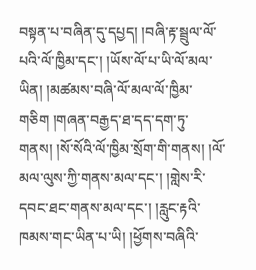བསྟན་པ་བཞིན་དུ་དཔྱད། །བཞི་རྟ་སྦྲུལ་ལོ་པའི་ལོ་ཁྱིམ་དང་། །ཡོས་ལོ་པ་ཡི་ལོ་མལ་ཡིན། །མཚམས་བཞི་ལོ་མལ་ལོ་ཁྱིམ་གཅིག །གཞན་བརྒྱད་ཐ་དད་དག་ཏུ་གནས། །སོ་སོའི་ལོ་ཁྱིམ་སྲོག་གི་གནས། །ལོ་མལ་ལུས་ཀྱི་གནས་མལ་དང་། །གླེས་རི་དབང་ཐང་གནས་མལ་དང་། །རླུང་རྟའི་ཁམས་གང་ཡིན་པ་ཡི། །ཕྱོགས་བཞིའི་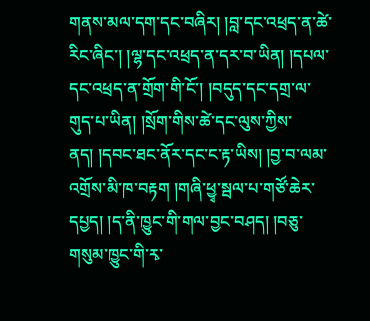གནས་མལ་དག་དང་བཞིར། །བླ་དང་འཕྲད་ན་ཚེ་རིང་ཞིང་། །ལྷ་དང་འཕྲད་ན་དར་བ་ཡིན། །དཔལ་དང་འཕྲད་ན་གྲོག་གི་ངོ་། །བདུད་དང་དགྲ་ལ་གུད་པ་ཡིན། །སྲོག་གིས་ཚེ་དང་ལུས་ཀྱིས་ནད། །དབང་ཐང་ནོར་དང་ང་རྟ་ཡིས། །བྱ་བ་ལམ་འགྲོས་མི་ཁ་བརྟག །གཞི་ཕྱྭ་སྦལ་པ་གཙོ་ཆེར་དཔྱད། །ད་ནི་ཁྱུང་གི་གལ་བྱང་བཤད། །བཅུ་གསུམ་ཁྱུང་གི་རྭ་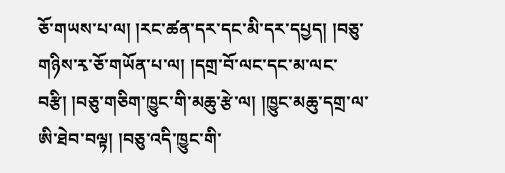ཅོ་གཡས་པ་ལ། །རང་ཚན་དར་དང་མི་དར་དཔྱད། །བཅུ་གཉིས་རྭ་ཅོ་གཡོན་པ་ལ། །དགྲ་བོ་ལང་དང་མ་ལང་བརྩི། །བཅུ་གཅིག་ཁྱུང་གི་མཆུ་རྩེ་ལ། །ཁྱུང་མཆུ་དགྲ་ལ་ཨི་ཐེབ་བལྟ། །བཅུ་འདི་ཁྱུང་གི་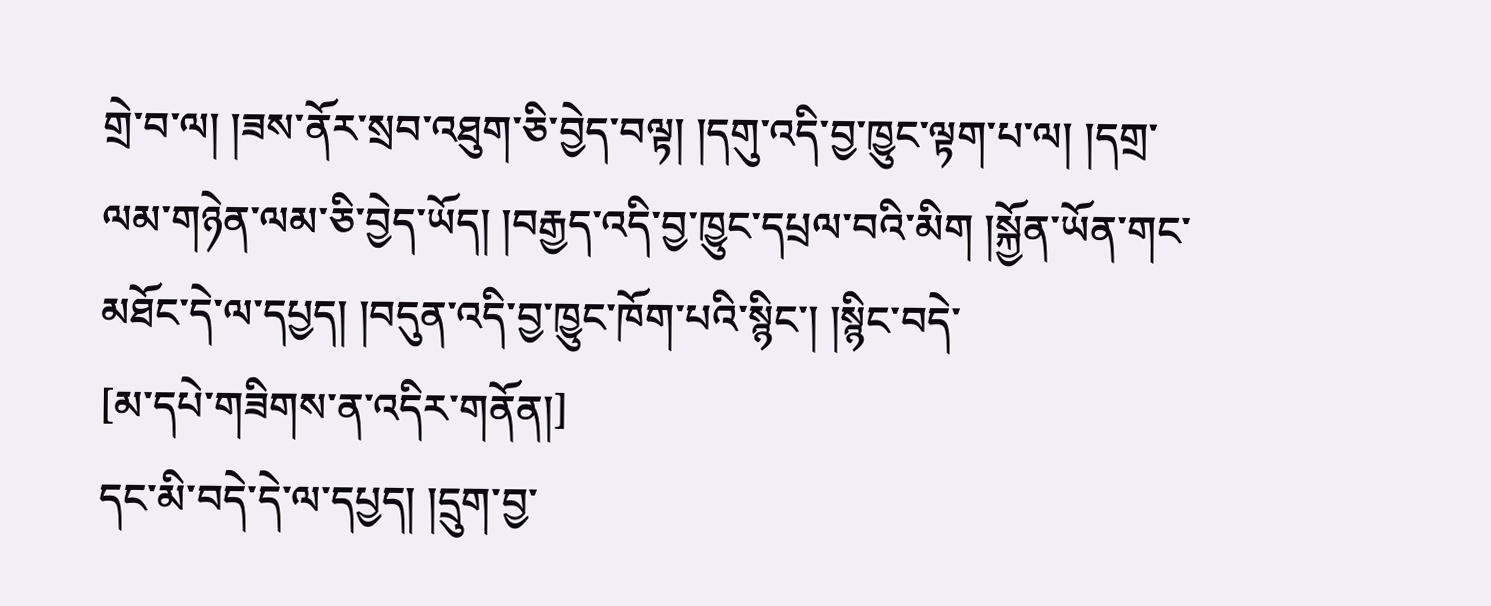གྲེ་བ་ལ། །ཟས་ནོར་སྲབ་འཐུག་ཅི་བྱེད་བལྟ། །དགུ་འདི་བྱ་ཁྱུང་ལྟག་པ་ལ། །དགྲ་ལམ་གཉེན་ལམ་ཅི་བྱེད་ཡོད། །བརྒྱད་འདི་བྱ་ཁྱུང་དཔྲལ་བའི་མིག །སྐྱོན་ཡོན་གང་མཐོང་དེ་ལ་དཔྱད། །བདུན་འདི་བྱ་ཁྱུང་ཁོག་པའི་སྙིང་། །སྙིང་བདེ་
[མ་དཔེ་གཟིགས་ན་འདིར་གནོན།]
དང་མི་བདེ་དེ་ལ་དཔྱད། །དྲུག་བྱ་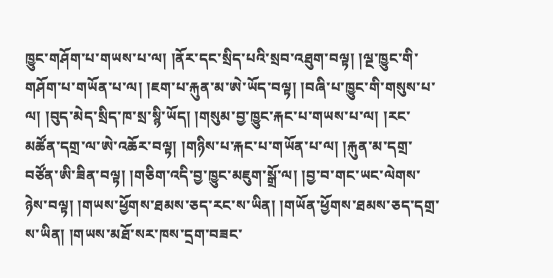ཁྱུང་གཤོག་པ་གཡས་པ་ལ། །ནོར་དང་སྲིད་པའི་སྲབ་འཐུག་བལྟ། །ལྔ་ཁྱུང་གི་གཤོག་པ་གཡོན་པ་ལ། །ཇག་པ་རྐུན་མ་ཨེ་ཡོད་བལྟ། །བཞི་པ་ཁྱུང་གི་གསུས་པ་ལ། །བུད་མེད་སྲིད་ཁ་སྲ་སྙི་ཡོད། །གསུམ་བྱ་ཁྱུང་རྐང་པ་གཡས་པ་ལ། །རང་མཚོན་དགྲ་ལ་ཨེ་འཆོར་བལྟ། །གཉིས་པ་རྐང་པ་གཡོན་པ་ལ། །རྐུན་མ་དགྲ་བཙོན་ཨི་ཟིན་བལྟ། །གཅིག་འདི་བྱ་ཁྱུང་མཇུག་སྒྲོ་ལ། །བྱ་བ་གང་ཡང་ལེགས་ཉེས་བལྟ། །གཡས་ཕྱོགས་ཐམས་ཅད་རང་ས་ཡིན། །གཡོན་ཕྱོགས་ཐམས་ཅད་དགྲ་ས་ཡིན། །གཡས་མཐོ་སར་ཁས་དྲག་བཟང་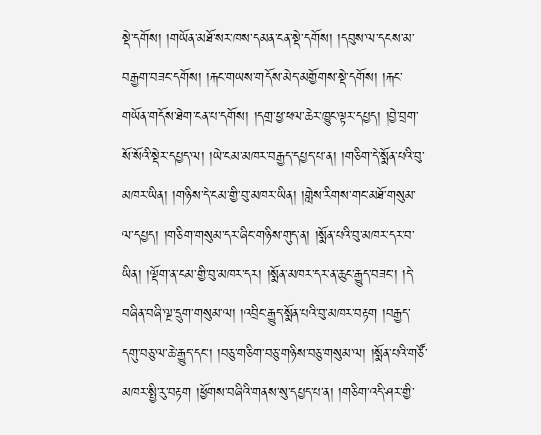སྡེ་དགོས། །གཡོན་མཐོ་སར་ཁས་དམན་ངན་སྡེ་དགོས། །དབུས་ལ་དངས་མ་བརྒྱག་བཟང་དགོས། །རྐང་གཡས་གདོས་མེད་མགྱོགས་སྡེ་དགོས། །རྐང་གཡོན་གདོས་ཐེག་ངན་པ་དགོས། །དགྲ་ཕྱ་ཕལ་ཆེར་ཁྱུང་ལྟར་དཔྱད། །བྱེ་བྲག་སོ་སོའི་སྡེར་དཔྱད་ལ། །ཡེ་ངམ་མཁར་བརྒྱད་དཔྱད་པ་ན། །གཅིག་དེ་སྨོན་པའི་བུ་མཁར་ཡིན། །གཉིས་དེ་ངམ་གྱི་བུ་མཁར་ཡིན། །གླེས་རིགས་གང་མཐོ་གསུམ་ལ་དཔྱད། །གཅིག་གསུམ་དར་ཞིང་གཉིས་གུད་ན། །སྨོན་པའི་བུ་མཁར་དར་བ་ཡིན། །ལྡོག་ན་ངམ་གྱི་བུ་མཁར་དར། །སྨོན་མཁར་དར་ན་ཆུང་རྒྱུད་བཟང་། །དེ་བཞིན་བཞི་ལྔ་དྲུག་གསུམ་ལ། །འབྲིང་རྒྱུད་སྨོན་པའི་བུ་མཁར་བརྟག །བརྒྱད་དགུ་བཅུ་ལ་ཆེ་རྒྱུད་དང་། །བཅུ་གཅིག་བཅུ་གཉིས་བཅུ་གསུམ་ལ། །སྨོན་པའི་གཙོ་མཁར་སྤྱི་རུ་བརྟག །ཕྱོགས་བཞིའི་གནས་སུ་དཔྱད་པ་ན། །གཅིག་འདི་ཤར་གྱི་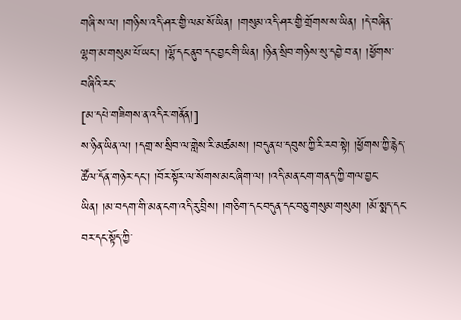གཞི་ས་ལ། །གཉིས་འདི་ཤར་གྱི་ལམ་སོ་ཡིན། །གསུམ་འདི་ཤར་གྱི་གྲོགས་ས་ཡིན། །དེ་བཞིན་ལྷག་མ་གསུམ་པོ་ཡང་། །ལྷོ་དང་ནུབ་དང་བྱང་གི་ཡིན། །ཉིན་སྲིབ་གཉིས་སུ་དབྱེ་བ་ན། །ཕྱོགས་བཞིའི་རང་
[མ་དཔེ་གཟིགས་ན་འདིར་གནོན།]
ས་ཉིན་ཡིན་ལ། །དགྲ་ས་སྲིབ་ལ་གླེས་རི་མཚམས། །བདུན་པ་དབུས་ཀྱི་རི་རབ་སྟེ། །ཕྱོགས་ཀྱི་རྙེད་ཚོལ་དོན་གཉེར་དང་། །བོར་སྟོར་ལ་སོགས་མང་ཞིག་ལ། །འདི་མན་ངག་གནད་ཀྱི་གལ་བྱང་ཡིན། །མ་བདག་གི་མན་ངག་འདི་རུ་བྲིས། །གཅིག་དང་བདུན་དང་བཅུ་གསུམ་གསུམ། །མོ་སྨད་དང་བར་དང་སྟོད་ཀྱི་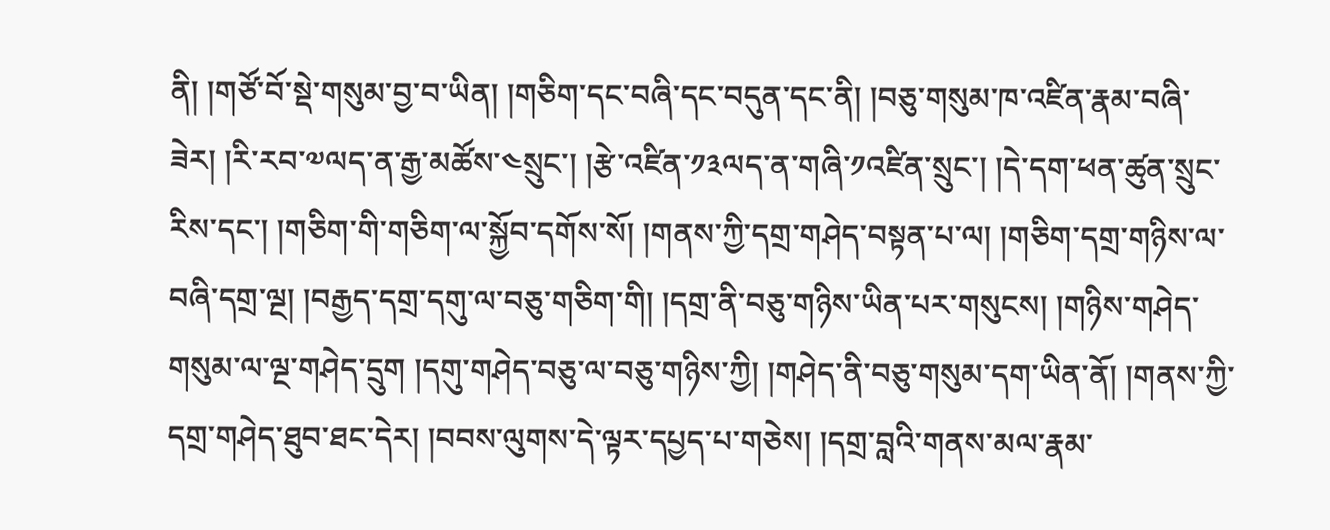ནི། །གཙོ་བོ་སྡེ་གསུམ་བྱ་བ་ཡིན། །གཅིག་དང་བཞི་དང་བདུན་དང་ནི། །བཅུ་གསུམ་ཁ་འཛིན་རྣམ་བཞི་ཟེར། །རི་རབ་༧ལད་ན་རྒྱ་མཚོས་༤སྲུང་། །རྩེ་འཛིན་༡༣ལད་ན་གཞི་༡འཛིན་སྲུང་། །དེ་དག་ཕན་ཚུན་སྲུང་རིས་དང་། །གཅིག་གི་གཅིག་ལ་སྐྱོབ་དགོས་སོ། །གནས་ཀྱི་དགྲ་གཤེད་བསྟན་པ་ལ། །གཅིག་དགྲ་གཉིས་ལ་བཞི་དགྲ་ལྔ། །བརྒྱད་དགྲ་དགུ་ལ་བཅུ་གཅིག་གི། །དགྲ་ནི་བཅུ་གཉིས་ཡིན་པར་གསུངས། །གཉིས་གཤེད་གསུམ་ལ་ལྔ་གཤེད་དྲུག །དགུ་གཤེད་བཅུ་ལ་བཅུ་གཉིས་ཀྱི། །གཤེད་ནི་བཅུ་གསུམ་དག་ཡིན་ནོ། །གནས་ཀྱི་དགྲ་གཤེད་ཐུབ་ཐང་དེར། །བབས་ལུགས་དེ་ལྟར་དཔྱད་པ་གཅེས། །དགྲ་བླའི་གནས་མལ་རྣམ་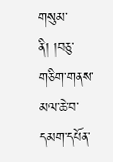གསུམ་ནི། །བཅུ་གཅིག་གནས་མལ་ཆེ་བ་དམག་དཔོན་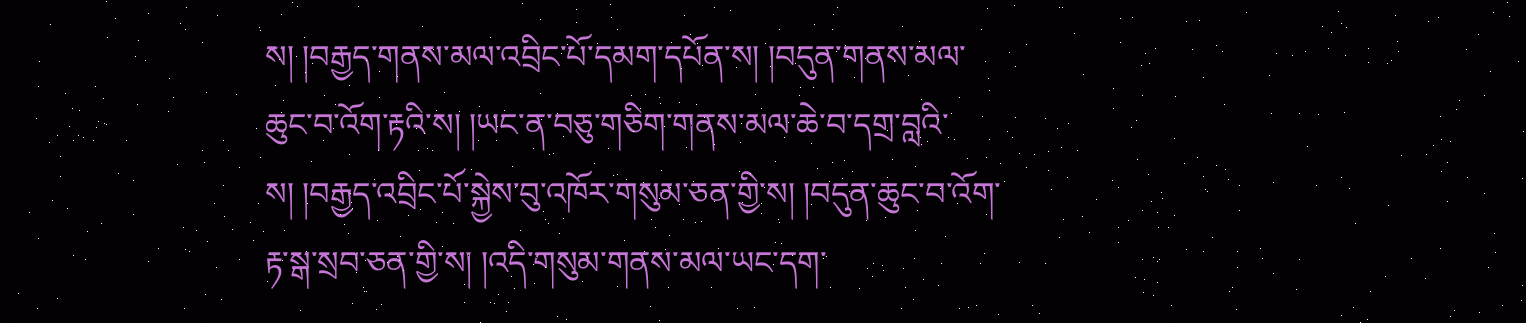ས། །བརྒྱད་གནས་མལ་འབྲིང་པོ་དམག་དཔོན་ས། །བདུན་གནས་མལ་ཆུང་བ་འོག་རྟའི་ས། །ཡང་ན་བཅུ་གཅིག་གནས་མལ་ཆེ་བ་དགྲ་བླའི་ས། །བརྒྱད་འབྲིང་པོ་སྐྱེས་བུ་འཁོར་གསུམ་ཅན་གྱི་ས། །བདུན་ཆུང་བ་འོག་རྟ་སྒ་སྲབ་ཅན་གྱི་ས། །འདི་གསུམ་གནས་མལ་ཡང་དག་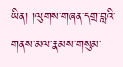ཡིན། །ལུགས་གཞན་དགྲ་བླའི་གནས་མལ་རྣམས་གསུམ་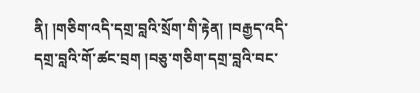ནི། །གཅིག་འདི་དགྲ་བླའི་སྲོག་གི་རྟེན། །བརྒྱད་འདི་དགྲ་བླའི་གོ་ཚང་བྲག །བཅུ་གཅིག་དགྲ་བླའི་བང་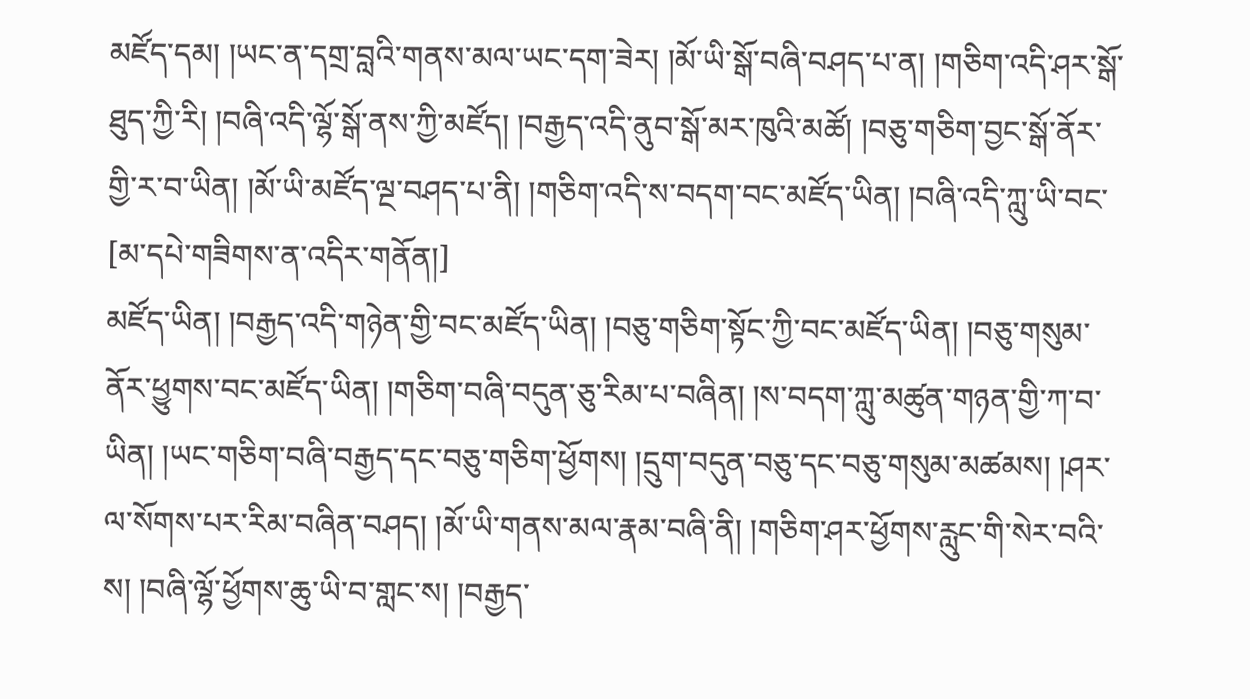མཛོད་དམ། །ཡང་ན་དགྲ་བླའི་གནས་མལ་ཡང་དག་ཟེར། །མོ་ཡི་སྒོ་བཞི་བཤད་པ་ན། །གཅིག་འདི་ཤར་སྒོ་ཐུད་ཀྱི་རི། །བཞི་འདི་ལྷོ་སྒོ་ནས་ཀྱི་མཛོད། །བརྒྱད་འདི་ནུབ་སྒོ་མར་ཁུའི་མཚོ། །བཅུ་གཅིག་བྱང་སྒོ་ནོར་གྱི་ར་བ་ཡིན། །མོ་ཡི་མཛོད་ལྔ་བཤད་པ་ནི། །གཅིག་འདི་ས་བདག་བང་མཛོད་ཡིན། །བཞི་འདི་ཀླུ་ཡི་བང་
[མ་དཔེ་གཟིགས་ན་འདིར་གནོན།]
མཛོད་ཡིན། །བརྒྱད་འདི་གཉེན་གྱི་བང་མཛོད་ཡིན། །བཅུ་གཅིག་སྟོང་ཀྱི་བང་མཛོད་ཡིན། །བཅུ་གསུམ་ནོར་ཕྱུགས་བང་མཛོད་ཡིན། །གཅིག་བཞི་བདུན་ཅུ་རིམ་པ་བཞིན། །ས་བདག་ཀླུ་མཚུན་གཉན་གྱི་ཀ་བ་ཡིན། །ཡང་གཅིག་བཞི་བརྒྱད་དང་བཅུ་གཅིག་ཕྱོགས། །དྲུག་བདུན་བཅུ་དང་བཅུ་གསུམ་མཚམས། །ཤར་ལ་སོགས་པར་རིམ་བཞིན་བཤད། །མོ་ཡི་གནས་མལ་རྣམ་བཞི་ནི། །གཅིག་ཤར་ཕྱོགས་རླུང་གི་སེར་བའི་ས། །བཞི་ལྷོ་ཕྱོགས་ཆུ་ཡི་བ་གླང་ས། །བརྒྱད་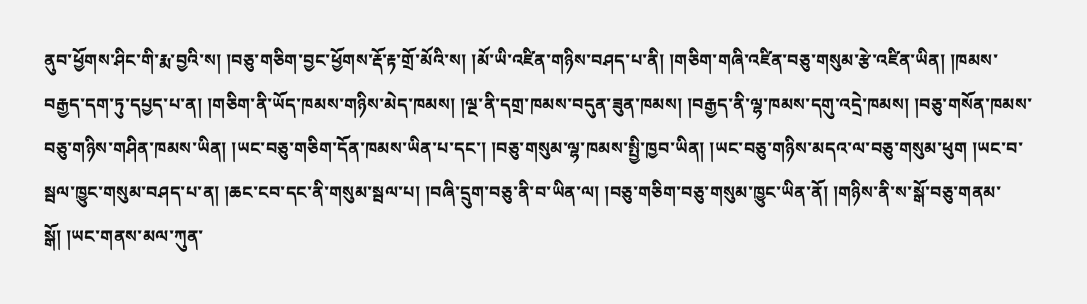ནུབ་ཕྱོགས་ཤིང་གི་རྨ་བྱའི་ས། །བཅུ་གཅིག་བྱང་ཕྱོགས་རྡོ་རྟ་གྲོ་མོའི་ས། །མོ་ཡི་འཛིན་གཉིས་བཤད་པ་ནི། །གཅིག་གཞི་འཛིན་བཅུ་གསུམ་རྩེ་འཛིན་ཡིན། །ཁམས་བརྒྱད་དག་ཏུ་དཔྱད་པ་ན། །གཅིག་ནི་ཡོད་ཁམས་གཉིས་མེད་ཁམས། །ལྔ་ནི་དགྲ་ཁམས་བདུན་ཟུན་ཁམས། །བརྒྱད་ནི་ལྷ་ཁམས་དགུ་འདྲེ་ཁམས། །བཅུ་གསོན་ཁམས་བཅུ་གཉིས་གཤིན་ཁམས་ཡིན། །ཡང་བཅུ་གཅིག་དོན་ཁམས་ཡིན་པ་དང་། །བཅུ་གསུམ་ལྷ་ཁམས་སྤྱི་ཁྱབ་ཡིན། །ཡང་བཅུ་གཉིས་མདའ་ལ་བཅུ་གསུམ་ཕུག །ཡང་བ་སྦལ་ཁྱུང་གསུམ་བཤད་པ་ན། །ཆང་ངབ་དང་ནི་གསུམ་སྦལ་པ། །བཞི་དྲུག་བཅུ་ནི་བ་ཡིན་ལ། །བཅུ་གཅིག་བཅུ་གསུམ་ཁྱུང་ཡིན་ནོ། །གཉིས་ནི་ས་སྒོ་བཅུ་གནམ་སྒོ། །ཡང་གནས་མལ་ཀུན་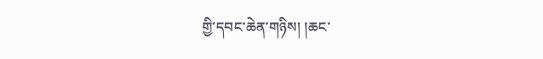གྱི་དབང་ཆེན་གཉིས། །ཆང་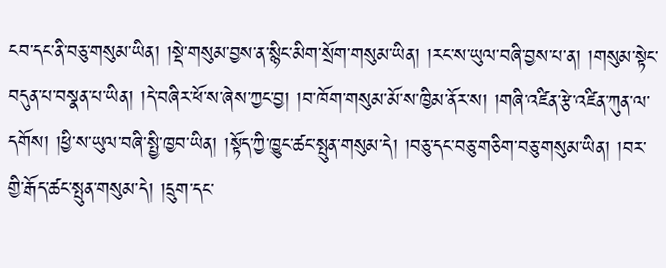ངབ་དང་ནི་བཅུ་གསུམ་ཡིན། །སྡེ་གསུམ་བྱས་ན་སྙིང་མིག་སྲོག་གསུམ་ཡིན། །རང་ས་ཡུལ་བཞི་བྱས་པ་ན། །གསུམ་སྟེང་བདུན་པ་བསྣན་པ་ཡིན། །དེ་བཞིར་ཕོ་ས་ཞེས་ཀྱང་བྱ། །བ་ཁོག་གསུམ་མོ་ས་ཁྱིམ་ནོར་ས། །གཞི་འཛིན་རྩེ་འཛིན་ཀུན་ལ་དགོས། །ཕྱི་ས་ཡུལ་བཞི་སྤྱི་ཁྱབ་ཡིན། །སྟོད་ཀྱི་ཁྱུང་ཚང་སྤུན་གསུམ་དེ། །བཅུ་དང་བཅུ་གཅིག་བཅུ་གསུམ་ཡིན། །བར་གྱི་རྒོད་ཚང་སྤུན་གསུམ་དེ། །དྲུག་དང་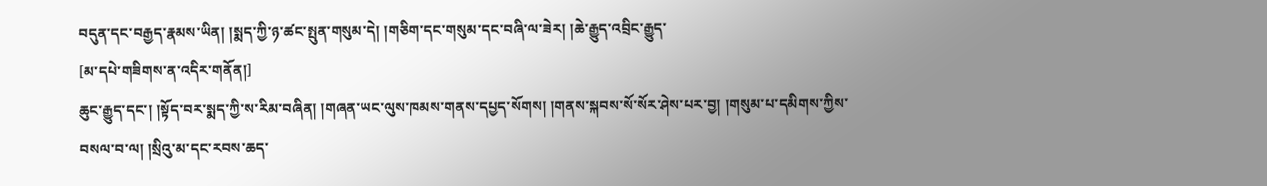བདུན་དང་བརྒྱད་རྣམས་ཡིན། །སྨད་ཀྱི་ཉ་ཚང་སྤུན་གསུམ་དེ། །གཅིག་དང་གསུམ་དང་བཞི་ལ་ཟེར། །ཆེ་རྒྱུད་འབྲིང་རྒྱུད་
[མ་དཔེ་གཟིགས་ན་འདིར་གནོན།]
ཆུང་རྒྱུད་དང་། །སྟོད་བར་སྨད་ཀྱི་ས་རིམ་བཞིན། །གཞན་ཡང་ལུས་ཁམས་གནས་དཔྱད་སོགས། །གནས་སྐབས་སོ་སོར་ཤེས་པར་བྱ། །གསུམ་པ་དམིགས་ཀྱིས་བསལ་བ་ལ། །སྲིའུ་མ་དང་རབས་ཆད་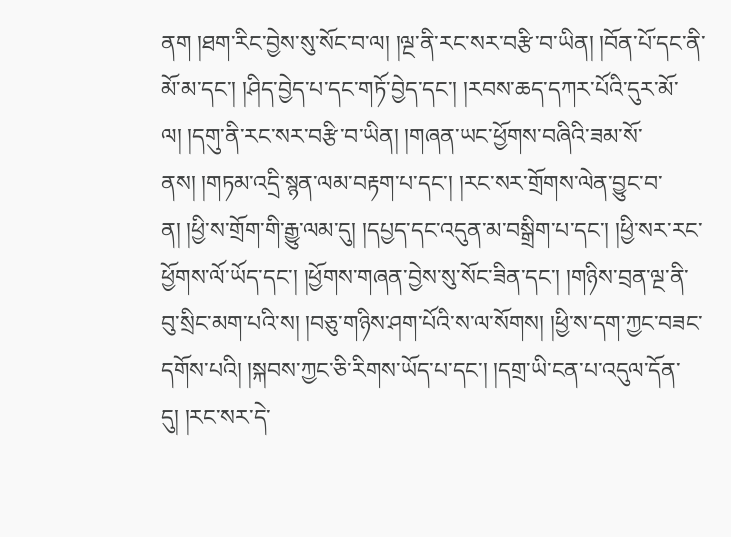ནག །ཐག་རིང་བྱེས་སུ་སོང་བ་ལ། །ལྔ་ནི་རང་སར་བརྩི་བ་ཡིན། །བོན་པོ་དང་ནི་མོ་མ་དང་། །ཤིད་བྱེད་པ་དང་གཏོ་བྱེད་དང་། །རབས་ཆད་དཀར་པོའི་དུར་མོ་ལ། །དགུ་ནི་རང་སར་བརྩི་བ་ཡིན། །གཞན་ཡང་ཕྱོགས་བཞིའི་ཟམ་སོ་ནས། །གཏམ་འདྲི་སྙན་ལམ་བརྟག་པ་དང་། །རང་སར་གྲོགས་ལེན་བྱུང་བ་ན། །ཕྱི་ས་གྲོག་གི་རྒྱུ་ལམ་དུ། །དཔྱད་དང་འདུན་མ་བསྒྲིག་པ་དང་། །ཕྱི་སར་རང་ཕྱོགས་ལོ་ཡོད་དང་། །ཕྱོགས་གཞན་བྱེས་སུ་སོང་ཟིན་དང་། །གཉིས་བྲན་ལྔ་ནི་བུ་སྲིང་མག་པའི་ས། །བཅུ་གཉིས་ཤག་པོའི་ས་ལ་སོགས། །ཕྱི་ས་དག་ཀྱང་བཟང་དགོས་པའི། །སྐབས་ཀྱང་ཅི་རིགས་ཡོད་པ་དང་། །དགྲ་ཡི་ངན་པ་འདུལ་དོན་དུ། །རང་སར་དེ་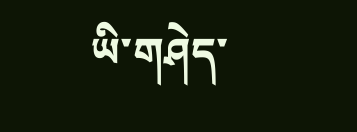ཡི་གཤེད་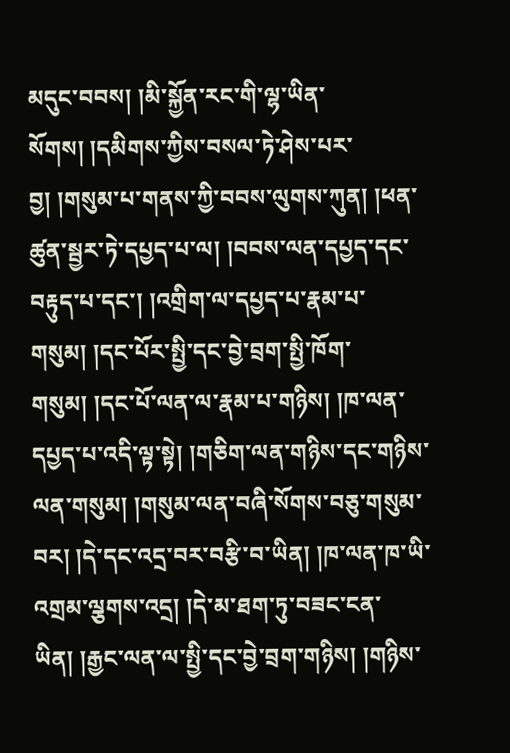མདུང་བབས། །མི་སྐྱོན་རང་གི་ལྷ་ཡིན་སོགས། །དམིགས་ཀྱིས་བསལ་ཏེ་ཤེས་པར་བྱ། །གསུམ་པ་གནས་ཀྱི་བབས་ལུགས་ཀུན། །ཕན་ཚུན་སྦྱར་ཏེ་དཔྱད་པ་ལ། །བབས་ལན་དཔྱད་དང་བརྟུད་པ་དང་། །འགྲིག་ལ་དཔྱད་པ་རྣམ་པ་གསུམ། །དང་པོར་སྤྱི་དང་བྱེ་བྲག་སྤྱི་ཁོག་གསུམ། །དང་པོ་ལན་ལ་རྣམ་པ་གཉིས། །ཁ་ལན་དཔྱད་པ་འདི་ལྟ་སྟེ། །གཅིག་ལན་གཉིས་དང་གཉིས་ལན་གསུམ། །གསུམ་ལན་བཞི་སོགས་བཅུ་གསུམ་བར། །དེ་དང་འདྲ་བར་བརྩི་བ་ཡིན། །ཁ་ལན་ཁ་ཡི་འགྲམ་ལྕགས་འདྲ། །དེ་མ་ཐག་ཏུ་བཟང་ངན་ཡིན། །རྒྱང་ལན་ལ་སྤྱི་དང་བྱེ་བྲག་གཉིས། །གཉིས་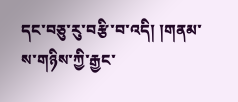དང་བཅུ་རུ་བརྩི་བ་འདི། །གནམ་ས་གཉིས་ཀྱི་རྒྱང་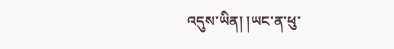འདུས་ཡིན། །ཡང་ན་ཕུ་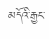མདོའི་རྒྱང་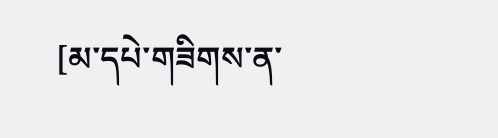[མ་དཔེ་གཟིགས་ན་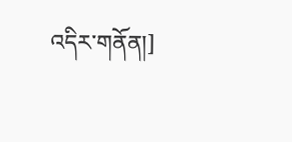འདིར་གནོན།]